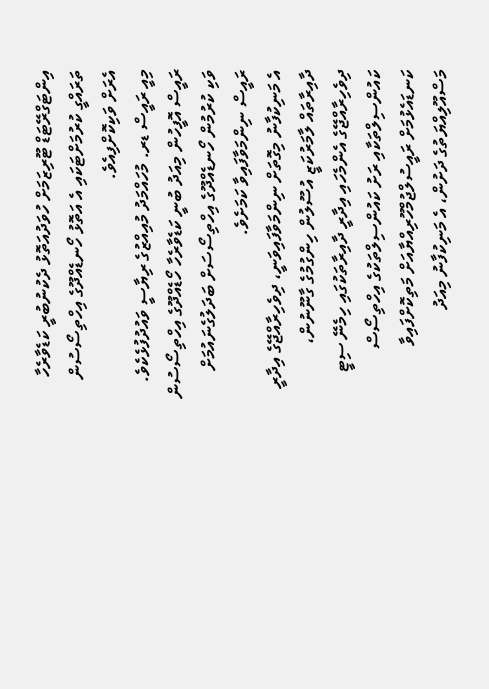އިންޓަގްރޭޓަޑް ޓޫރިޒަމަށް ހުވަދުއަތޮޅު ދެކުނުބުރީ ކަޑެވާރެހާ ތަރައްގީ ކުރުމަށްޓަކައި އެ އަތޮޅު ހޯނޑެއްދޫގެ އިހްތިސޯސުން އެރަށް ވަކިކޮށްފިއެވެ.
މިއީ ރައީސް ޑރ. މުހައްމަދު މުއިއްޒުގެ ރިޔާސީ ވައުދުފުޅެކެވެ. ރައީސް އޮފީހުން މިއަދު ބުނީ ކަޑެވާރެހާ ހޯޑެއްދޫގެ އިހްތިސޯސުން ވަކި ކުރުމުން ހޯނޑެއްދޫގެ އިހްތިސޯސަށް ބަދަލުގެނައުމަށް ރައީސް ނިންމަވާފައިވާ ކަމަށެވެ.
އެ މަނިކުފާނު މިގޮތަށް ނިންމަވާފައިވަނީ، ދިވެހިރާއްޖޭގެ އިދާރީ ދާއިރާތައް ލާމަރުކަޒީ އުސޫލުން ހިންގުމުގެ ގާނޫނުން، ދިވެހިރާއްޖޭގެ އެންމެހައި އިދާރީ ދާއިރާތަކުގައި ހިމެނޭ ސިޓީ ކައުންސިލްތަކާއި ރަށު ކައުންސިލްތަކުގެ އިހްތިސޯސް ކަނޑައެޅުމަށް ރައީސުލްޖުމްހޫރިއްޔާއަށް މަތިކޮށްފައިވާ މަސްއޫލިއްޔަތުގެ ދަށުން، އެ މަނިކުފާނު މިއަދު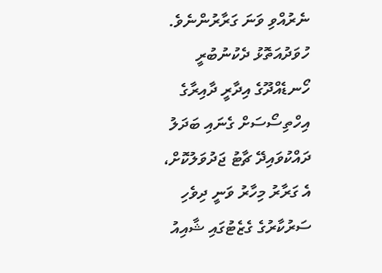ނެރުއްވި ވަނަ ގަރާރުންނެވެ.
ހުވަދުއަތޮޅު ދެކުނުބުރީ ހޯނޑެއްދޫގެ އިދާރީ ދާއިރާގެ އިހްތިސޯސަށް ގެނައި ބަދަލު ދައްކުވައިދޭ ޗާޓު ޖަދުވަލުކޮށް، އެ ގަރާރު މިހާރު ވަނީ ދިވެހި ސަރުކާރުގެ ގެޒެޓުގައި ޝާއިއު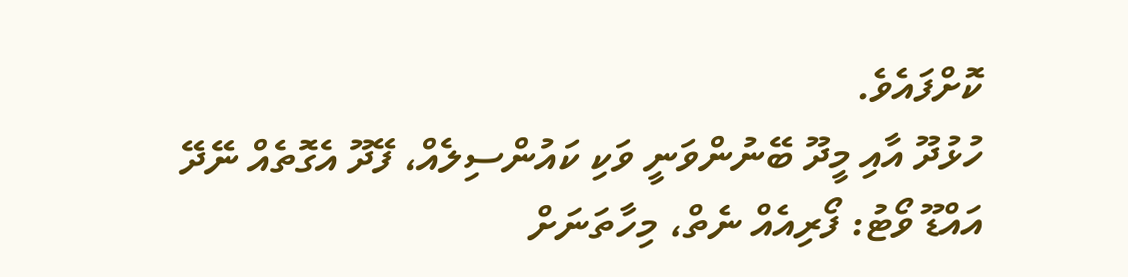ކޮށްފައެވެ.
ހުޅުދޫ އާއި މީދޫ ބޭނުންވަނީ ވަކި ކައުންސިލެއް، ފޭދޫ އެގޮތެއް ނޭދޭ
އައްޑޫ ވޯޓު: ފޯރިއެއް ނެތް، މިހާތަނަށް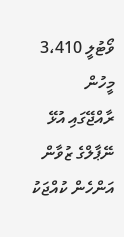ވޯޓުލީ 3،410 މީހުން
ރާއްޖޭގައި އުޅޭ ނޭޕާލްގެ ޒުވާން އަންހެން ކުއްޖަކު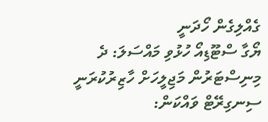ގެއްލިގެން ހޯދަނީ
ޔޯގާ ސްޓޫޑިއޯ ހުޅުވި މައްސަލަ: ދެ މިނިސްޓަރުން މަޖިލީހަށް ހާޒިރުކުރަނީ
ސިނގިރޭޓް ވައްކަން: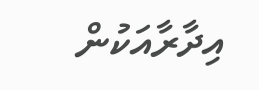އިދާރާއަކުން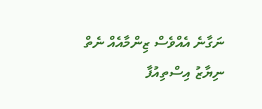ނަގާނެ އެއްވެސް ޒިންމާއެއް ނެތް
ނިޔާޒު އިސްތިއުފާ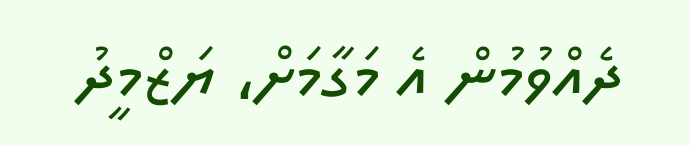ދެއްވުމުން އެ މަގާމަށް، ޔަޒްމީދު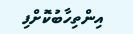އިންތިހާބުކޮށްފި